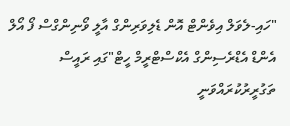"ހައި-ލެވަލް އިވެންޓް އޮން ޑެލިވަރިންގް އާލީ ވޯނިންގްސް ފޯ އޯލް އެންޑް އެޑްރެސިންގް އެކްސްޓްރީމް ހީޓް"ގައި ރައީސް ތަގުރީރުކުރައްވަނީ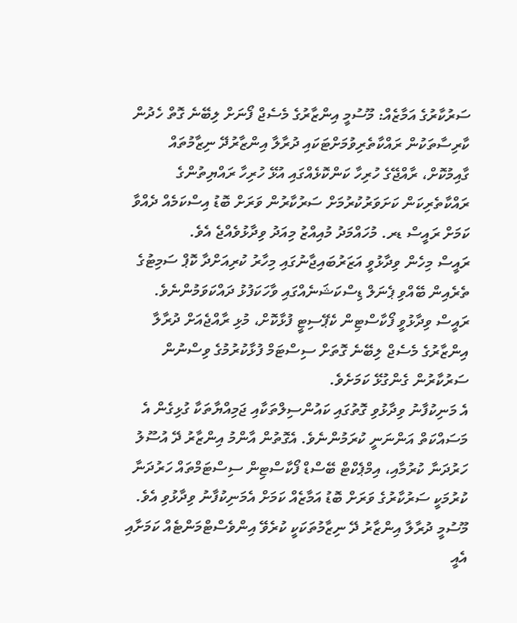ސަރުކާރުގެ އަމާޒެއް: މޫސުމީ އިންޒާރުގެ މެސެޖް ފޯނަށް ލިބޭނެ ގޮތް ހެދުން
ކާރިސާތަކުން ރައްކާތެރިވުމަށްޓަކައި ދުރާލާ އިންޒާރުދޭ ނިޒާމުތައް ގާއިމުކޮށް، ރާއްޖޭގެ ހުރިހާ ކަންކޮޅެއްގައި އުޅޭ ހުރިހާ ރައްޔިތުންގެ ރައްކާތެރިކަން ކަށަވަރުކުރުމަށް ސަރުކާރުން ވަރަށް ބޮޑު އިސްކަމެއް ދެއްވާ ކަމަށް ރައީސް ޑރ. މުހައްމަދު މުއިއްޒު މިއަދު ވިދާޅުވެއްޖެ އެވެ.
ރައީސް މިހެން ވިދާޅުވީ އަޒަރުބައިޖާނުގައި މިހާރު ކުރިއަށްދާ ކޮޕް ސަމިޓުގެ ތެރެއިން ބޭއްވި ޕެނަލް ޑިސްކަޝަނެއްގައި ވާހަކަފުޅު ދައްކަވަމުންނެވެ.
ރައީސް ވިދާޅުވީ ފޯކާސްޓިން ކެޕޭސިޓީ ފުޅާކޮށް، މުޅި ރާއްޖެއަށް ދުރާލާ އިންޒާރުގެ މެސެޖް ލިބޭނެ ގޮތަށް ސިސްޓަމް ފުޅާކުރުމުގެ ވިސްނުން ސަރުކާރުން ގެންގުޅޭ ކަމަށެވެ.
އެ މަނިކުފާނު ވިދާޅުވި ގޮތުގައި ކައުންސިލްތަކާއި ޖަމިއްޔާތަކާ ގުޅިގެން އެ މަސައްކަތް އަންނަނީ ކުރަމުންނެވެ. އެގޮތުން އާންމު އިންޒާރު ދޭ އުސޫލު ހަރުދަނާ ކުރުމާއި، އިމްޕެކްޓް ބޭސްޑް ފޯކާސްޓިން ސިސްޓަމްތައް ހަރުދަނާ ކުރުމަކީ ސަރުކާރުގެ ވަރަށް ބޮޑު އަމާޒެއް ކަމަށް އެމަނިކުފާނު ވިދާޅުވި އެވެ.
މޫސުމީ ދުރާލާ އިންޒާރު ދޭ ނިޒާމުތަކަކީ ކުރެވޭ އިންވެސްޓްމަންޓެއް ކަމަށާއި އެއީ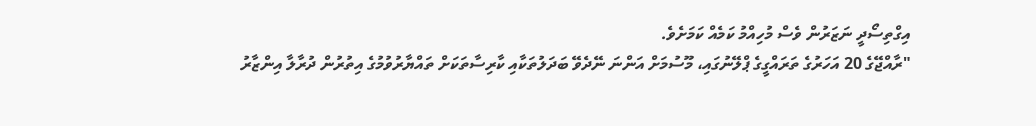އިގްތިސޯދީ ނަޒަރުން ވެސް މުހިއްމު ކަމެއް ކަމަށެވެ.
"ރާއްޖޭގެ 20 އަހަރުގެ ތަރައްގީގެ ޕްލޭނުގައި، މޫސުމަށް އަންނަ ނޭދެވޭ ބަދަލުތަކާއި ކާރިސާތަކަށް ތައްޔާރުވުމުގެ އިތުރުން ދުރާލާ އިންޒާރު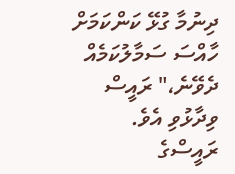ދިނުމާ ގުޅޭ ކަންކަމަށް ހާއްސަ ސަމާލުކަމެއް ދެވޭނެ،" ރައީސް ވިދާޅުވި އެވެ.
ރައީސްގެ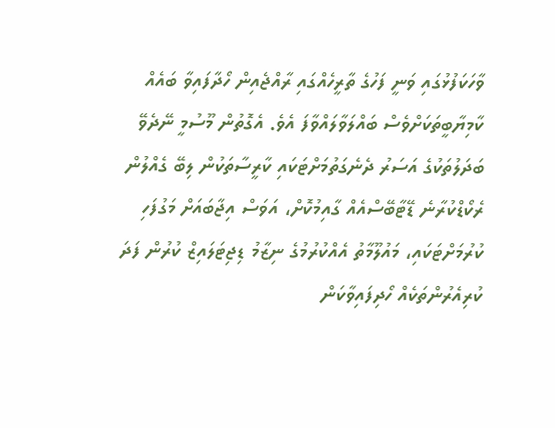ވާހަކަފުޅުގައި ވަނީ ފަހުގެ ތާރީހެއްގައި ރާއްޖެއިން ހޯދާފައިވާ ބައެއް ކާމިޔާބީތަކަށްވެސް ބައްލަވާލައްވާފަ އެވެ. އެގޮތުން މޫސުމީ ނޭދެވޭ ބަދަލުތަކުގެ އަސަރު ދެނެގަތުމަށްޓަކައި ކާރީސާތަކުން ލިބޭ ގެއްލުން ރެކޯޑްކުރާނެ ޑޭޓާބޭސްއެއް ގާއިމުކޮށް، އަވަސް އިޖާބައަށް މަގުފަހި ކުރުމަށްޓަކައި، މައުލޫމާތު އެއްކުރުމުގެ ނިޒާމު ޑިޖިޓަލައިޒް ކުރުން ފަދަ ކުރިއެރުންތަކެއް ހޯދިފައިވާކަން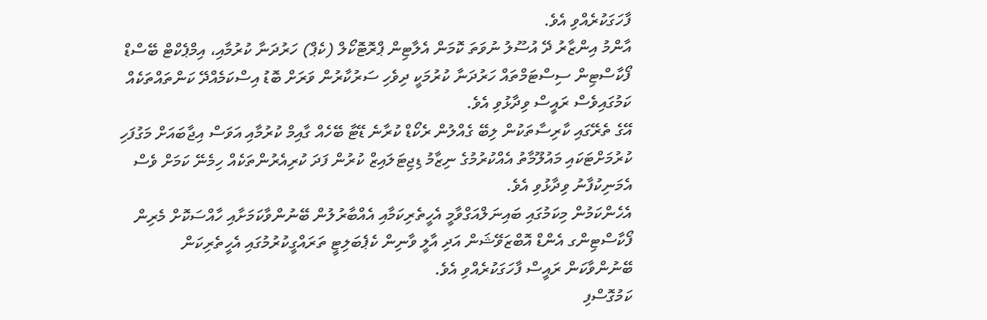ފާހަގަކުރެއްވި އެވެ.
އާންމު އިންޒާރު ދޭ އުސޫލު ނުވަތަ ކޮމަން އެލާޓިން ޕްރޮޓޮކޯލް (ކެޕް) ހަރުދަނާ ކުރުމާއި، އިމްޕެކްޓް ބޭސްޑް ފޯކާސްޓިން ސިސްޓަމްތައް ހަރުދަނާ ކުރުމަކީ ދިވެހި ސަރުކާރުން ވަރަށް ބޮޑު އިސްކަމެއްދޭ ކަންތައްތަކެއް ކަމުގައިވެސް ރައީސް ވިދާޅުވި އެވެ.
އޭގެ ތެރޭގައި ކާރިސާތަކުން ލިބޭ ގެއްލުން ރެކޯޑް ކުރާނެ ޑޭޓާ ބޭހެއް ގާއިމް ކުރުމާއި އަވަސް އިޖާބައަށް މަގުފަހި ކުރުމަށްޓަކައި މައުލޫމާތު އެއްކުރުމުގެ ނިޒާމު ޑިޖިޓަލައިޒް ކުރުން ފަދަ ކުރިއެރުންތަކެއް ހިމެނޭ ކަމަށް ވެސް އެމަނިކުފާނު ވިދާޅުވި އެވެ.
އެހެންކަމުން މިކަމުގައި ބައިނަލްއަގްވާމީ އެހީތެރިކަމާއި އެއްބާރުލުން ބޭނުންވާކަމަށާއި ހާއްސަކޮށް މެރިން ފޯކާސްޓިންގ އެންޑް އޮބްޒަވޭޝަން އަދި އާލީ ވާނިން ކެޕެބަލިޓީ ތަރައްގީކުރުމުގައި އެހީތެރިކަން ބޭނުންވާކަން ރައީސް ފާހަގަކުރެއްވި އެވެ.
ކަމުގޮސްފި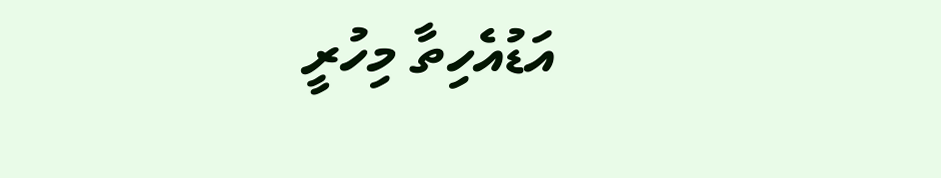އަޑުއެހިތާ މިހުރީ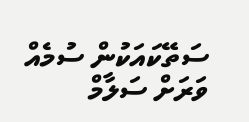ސަތޭކައަކުން ސުމެއް
ވަރަށް ސަލާމް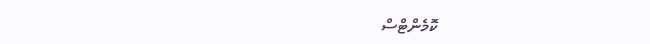ކޮމެންޓްސް